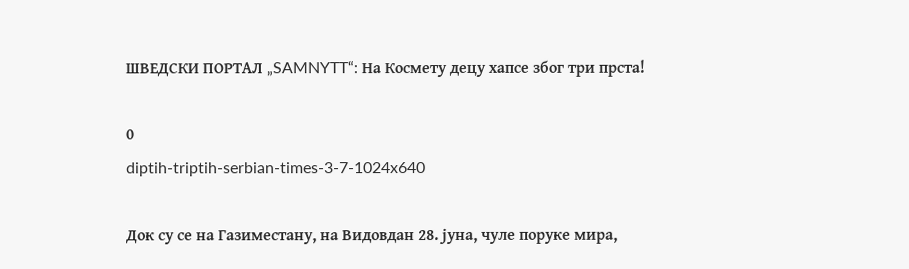ШВЕДСКИ ПОРТАЛ „SAMNYTT“: На Космету децу хапсе због три прста!

0
diptih-triptih-serbian-times-3-7-1024x640

Док су се на Газиместану, на Видовдан 28. јуна, чуле поруке мира,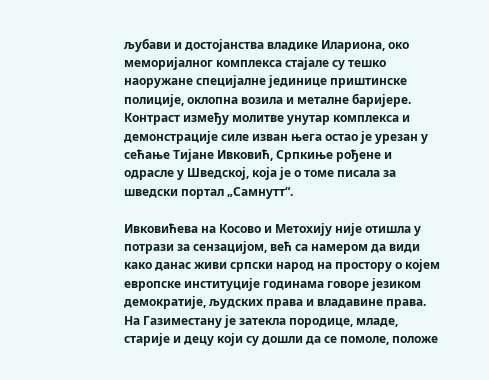љубави и достојанства владике Илариона, око меморијалног комплекса стајале су тешко наоружане специјалне јединице приштинске полиције, оклопна возила и металне баријере. Контраст између молитве унутар комплекса и демонстрације силе изван њега остао је урезан у сећање Тијане Ивковић, Српкиње рођене и одрасле у Шведској, која је о томе писала за шведски портал „Самнyтт“.

Ивковићева на Косово и Метохију није отишла у потрази за сензацијом, већ са намером да види како данас живи српски народ на простору о којем европске институције годинама говоре језиком демократије, људских права и владавине права. На Газиместану је затекла породице, младе, старије и децу који су дошли да се помоле, положе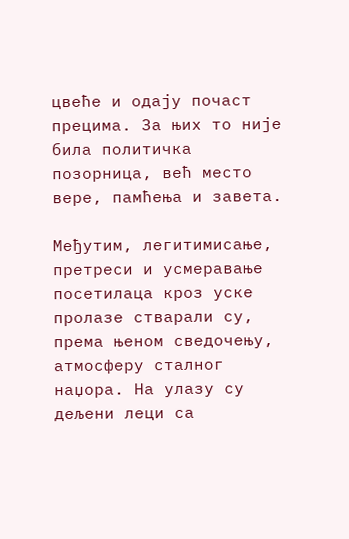цвеће и одају почаст прецима. За њих то није била политичка позорница, већ место вере, памћења и завета.

Међутим, легитимисање, претреси и усмеравање посетилаца кроз уске пролазе стварали су, према њеном сведочењу, атмосферу сталног наџора. На улазу су дељени леци са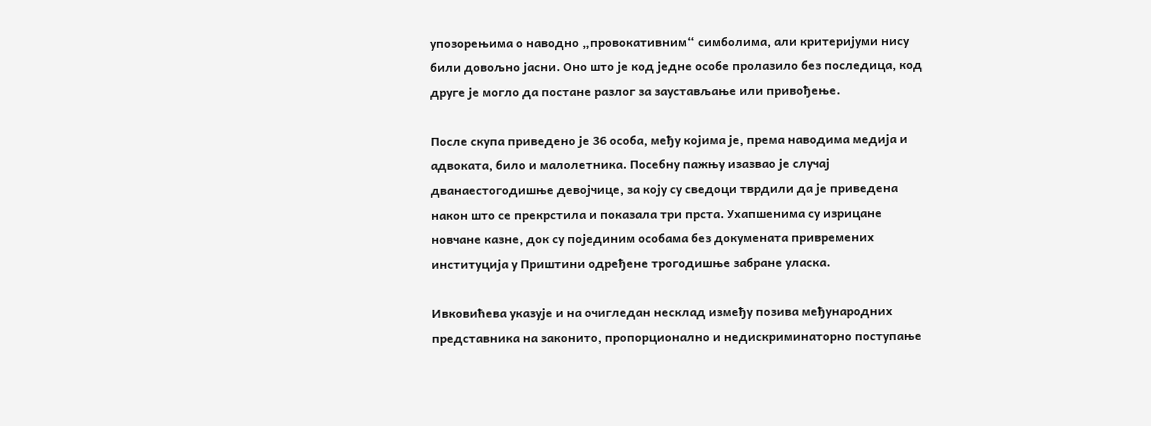упозорењима о наводно „провокативним“ симболима, али критеријуми нису били довољно јасни. Оно што је код једне особе пролазило без последица, код друге је могло да постане разлог за заустављање или привођење.

После скупа приведено је 36 особа, међу којима је, према наводима медија и адвоката, било и малолетника. Посебну пажњу изазвао је случај дванаестогодишње девојчице, за коју су сведоци тврдили да је приведена након што се прекрстила и показала три прста. Ухапшенима су изрицане новчане казне, док су појединим особама без докумената привремених институција у Приштини одређене трогодишње забране уласка.

Ивковићева указује и на очигледан несклад између позива међународних представника на законито, пропорционално и недискриминаторно поступање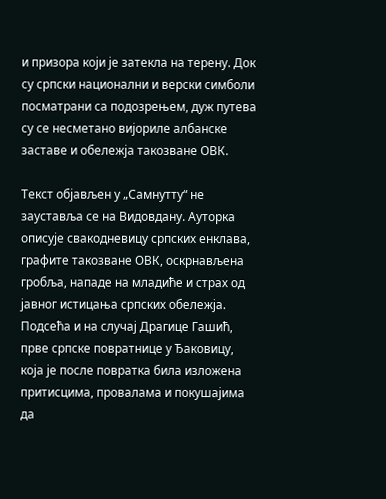и призора који је затекла на терену. Док су српски национални и верски симболи посматрани са подозрењем, дуж путева су се несметано вијориле албанске заставе и обележја такозване ОВК.

Текст објављен у „Самнyтту“ не зауставља се на Видовдану. Ауторка описује свакодневицу српских енклава, графите такозване ОВК, оскрнављена гробља, нападе на младиће и страх од јавног истицања српских обележја. Подсећа и на случај Драгице Гашић, прве српске повратнице у Ђаковицу, која је после повратка била изложена притисцима, провалама и покушајима да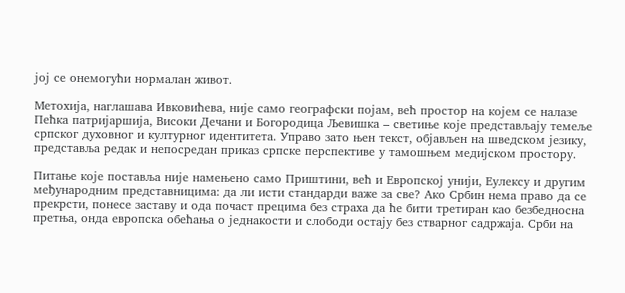јој се онемогући нормалан живот.

Метохија, наглашава Ивковићева, није само географски појам, већ простор на којем се налазе Пећка патријаршија, Високи Дечани и Богородица Љевишка – светиње које представљају темеље српског духовног и културног идентитета. Управо зато њен текст, објављен на шведском језику, представља редак и непосредан приказ српске перспективе у тамошњем медијском простору.

Питање које поставља није намењено само Приштини, већ и Европској унији, Еулексу и другим међународним представницима: да ли исти стандарди важе за све? Ако Србин нема право да се прекрсти, понесе заставу и ода почаст прецима без страха да ће бити третиран као безбедносна претња, онда европска обећања о једнакости и слободи остају без стварног садржаја. Срби на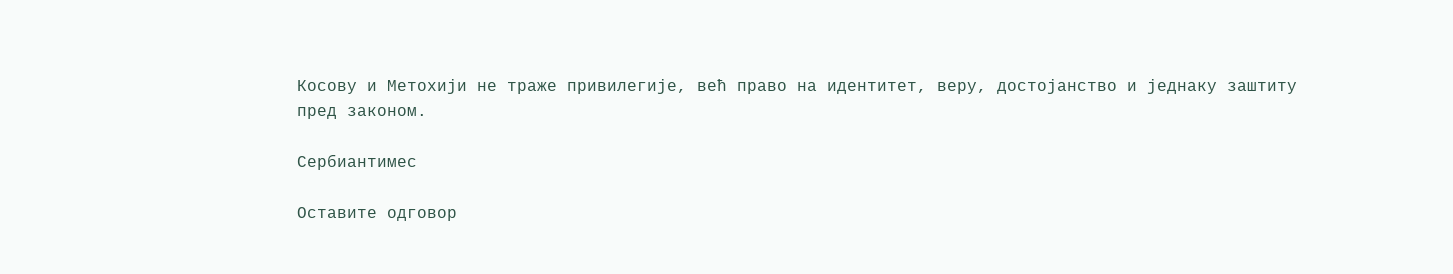Косову и Метохији не траже привилегије, већ право на идентитет, веру, достојанство и једнаку заштиту пред законом.

Сербиантимес

Оставите одговор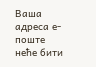Ваша адреса е-поште неће бити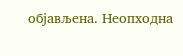објављена. Неопходна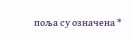поља су означена *